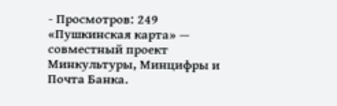- Просмотров: 249
«Пушкинская карта» — совместный проект Минкультуры, Минцифры и Почта Банка.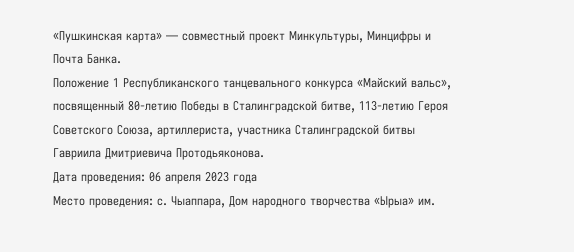«Пушкинская карта» — совместный проект Минкультуры, Минцифры и Почта Банка.
Положение 1 Республиканского танцевального конкурса «Майский вальс», посвященный 80-летию Победы в Сталинградской битве, 113-летию Героя Советского Союза, артиллериста, участника Сталинградской битвы Гавриила Дмитриевича Протодьяконова.
Дата проведения: 06 апреля 2023 года
Место проведения: с. Чыаппара, Дом народного творчества «Ырыа» им.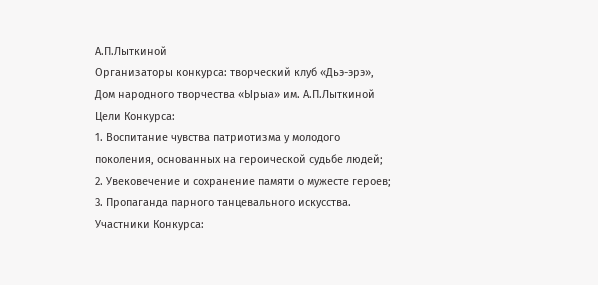А.П.Лыткиной
Организаторы конкурса: творческий клуб «Дьэ-эрэ», Дом народного творчества «Ырыа» им. А.П.Лыткиной
Цели Конкурса:
1. Воспитание чувства патриотизма у молодого поколения, основанных на героической судьбе людей;
2. Увековечение и сохранение памяти о мужесте героев;
3. Пропаганда парного танцевального искусства.
Участники Конкурса: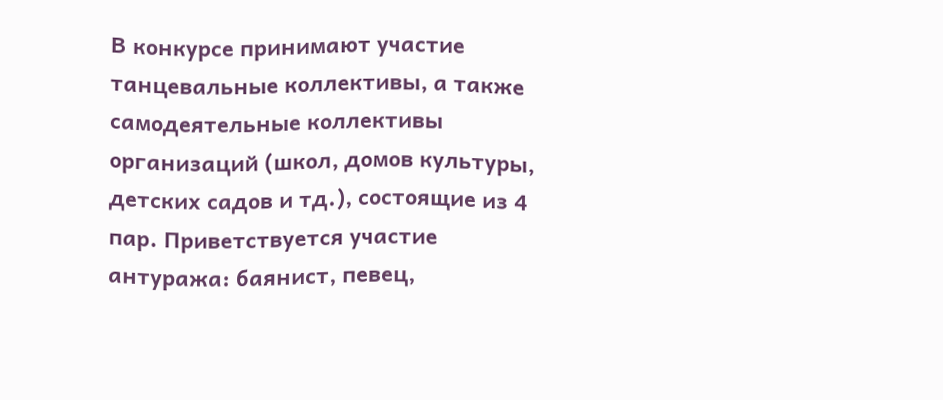В конкурсе принимают участие танцевальные коллективы, а также самодеятельные коллективы организаций (школ, домов культуры, детских садов и тд.), состоящие из 4 пар. Приветствуется участие антуража: баянист, певец,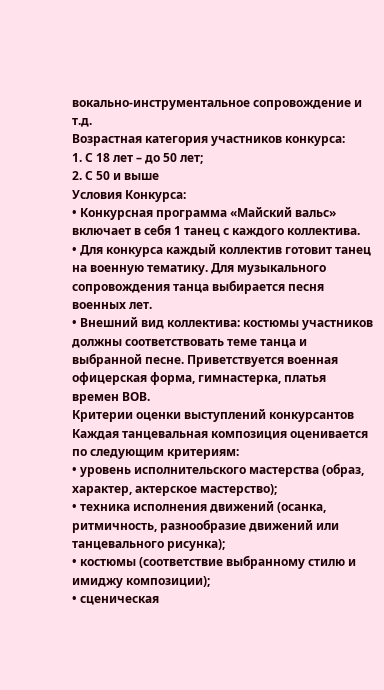вокально-инструментальное сопровождение и т.д.
Возрастная категория участников конкурса:
1. С 18 лет – до 50 лет;
2. С 50 и выше
Условия Конкурса:
• Конкурсная программа «Майский вальс» включает в себя 1 танец с каждого коллектива.
• Для конкурса каждый коллектив готовит танец на военную тематику. Для музыкального сопровождения танца выбирается песня военных лет.
• Внешний вид коллектива: костюмы участников должны соответствовать теме танца и выбранной песне. Приветствуется военная офицерская форма, гимнастерка, платья времен ВОВ.
Критерии оценки выступлений конкурсантов
Каждая танцевальная композиция оценивается по следующим критериям:
• уровень исполнительского мастерства (образ, характер, актерское мастерство);
• техника исполнения движений (осанка, ритмичность, разнообразие движений или танцевального рисунка);
• костюмы (соответствие выбранному стилю и имиджу композиции);
• сценическая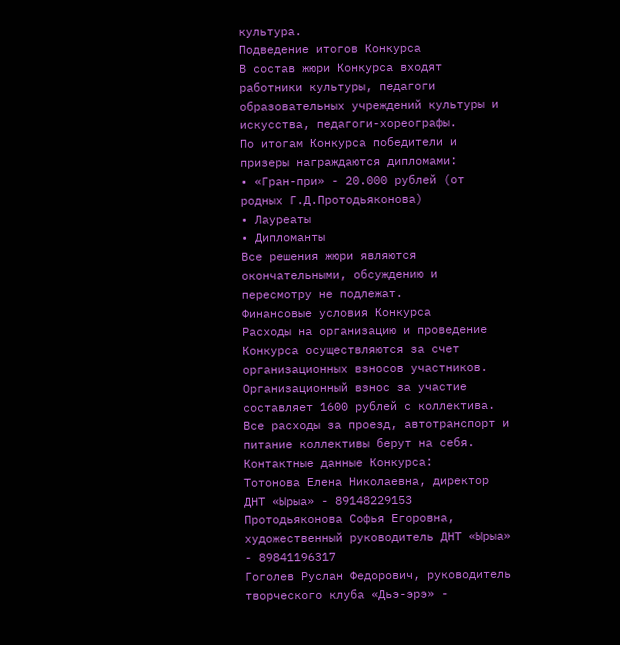культура.
Подведение итогов Конкурса
В состав жюри Конкурса входят работники культуры, педагоги образовательных учреждений культуры и искусства, педагоги-хореографы.
По итогам Конкурса победители и призеры награждаются дипломами:
• «Гран-при» - 20.000 рублей (от родных Г.Д.Протодьяконова)
• Лауреаты
• Дипломанты
Все решения жюри являются окончательными, обсуждению и пересмотру не подлежат.
Финансовые условия Конкурса
Расходы на организацию и проведение Конкурса осуществляются за счет организационных взносов участников. Организационный взнос за участие составляет 1600 рублей с коллектива.
Все расходы за проезд, автотранспорт и питание коллективы берут на себя.
Контактные данные Конкурса:
Тотонова Елена Николаевна, директор ДНТ «Ырыа» - 89148229153
Протодьяконова Софья Егоровна, художественный руководитель ДНТ «Ырыа» - 89841196317
Гоголев Руслан Федорович, руководитель творческого клуба «Дьэ-эрэ» -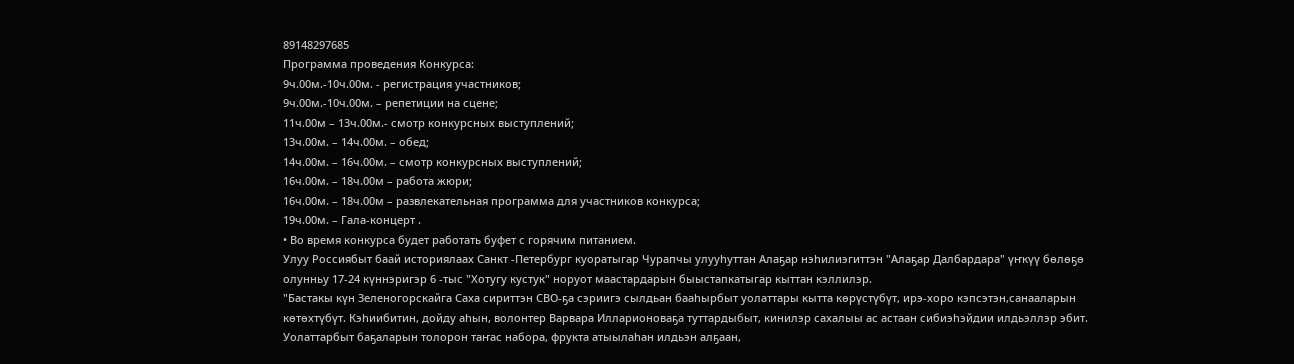89148297685
Программа проведения Конкурса:
9ч.00м.-10ч.00м. - регистрация участников;
9ч.00м.-10ч.00м. – репетиции на сцене;
11ч.00м – 13ч.00м.- смотр конкурсных выступлений;
13ч.00м. – 14ч.00м. – обед;
14ч.00м. – 16ч.00м. – смотр конкурсных выступлений;
16ч.00м. – 18ч.00м – работа жюри;
16ч.00м. – 18ч.00м – развлекательная программа для участников конкурса;
19ч.00м. – Гала-концерт .
• Во время конкурса будет работать буфет с горячим питанием.
Улуу Россиябыт баай историялаах Санкт -Петербург куоратыгар Чурапчы улууһуттан Алаҕар нэһилиэгиттэн "Алаҕар Далбардара" үҥкүү бөлөҕө олунньу 17-24 күннэригэр 6 -тыс "Хотугу кустук" норуот маастардарын быыстапкатыгар кыттан кэллилэр.
"Бастакы күн Зеленогорскайга Саха сириттэн СВО-ҕа сэриигэ сылдьан бааһырбыт уолаттары кытта көрүстүбүт, ирэ-хоро кэпсэтэн,санааларын көтөхтүбүт. Кэһиибитин, дойду аһын, волонтер Варвара Илларионоваҕа туттардыбыт, кинилэр сахалыы ас астаан сибиэһэйдии илдьэллэр эбит. Уолаттарбыт баҕаларын толорон таҥас набора, фрукта атыылаһан илдьэн алҕаан,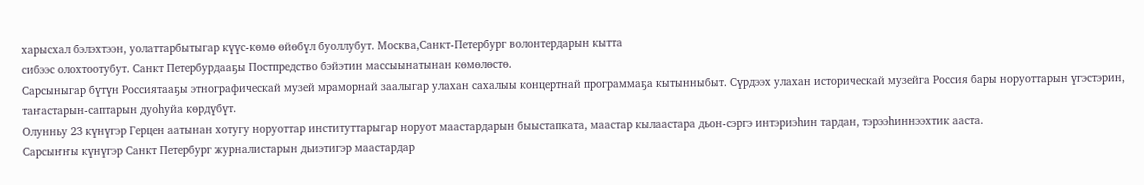харысхал бэлэхтээн, уолаттарбытыгар күүс-көмө өйөбүл буоллубут. Москва,Санкт-Петербург волонтердарын кытта
сибээс олохтоотубут. Санкт Петербурдааҕы Постпредство бэйэтин массыынатынан көмөлөстө.
Сарсыныгар бүтүн Россиятааҕы этнографическай музей мраморнай заалыгар улахан сахалыы концертнай программаҕа кытынныбыт. Сүрдээх улахан историческай музейга Россия бары норуоттарын үгэстэрин, таҥастарын-саптарын дуоһуйа көрдүбүт.
Олунньу 23 күнүгэр Герцен аатынан хотугу норуоттар институттарыгар норуот маастардарын быыстапката, маастар кылаастара дьон-сэргэ интэриэһин тардан, тэрээһиннээхтик ааста.
Сарсыҥҥы күнүгэр Санкт Петербург журналистарын дьиэтигэр маастардар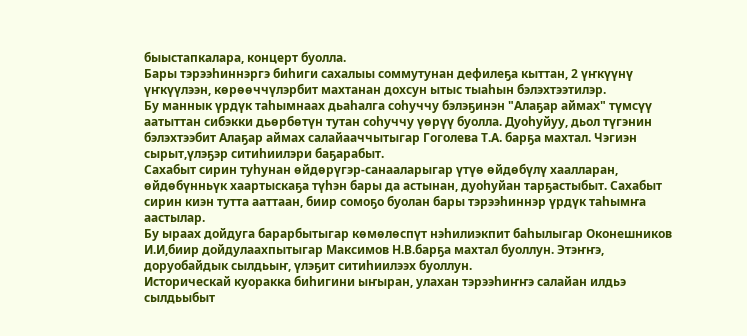быыстапкалара, концерт буолла.
Бары тэрээһиннэргэ биһиги сахалыы соммутунан дефилеҕа кыттан, 2 үҥкүүнү үҥкүүлээн, көрөөччүлэрбит махтанан дохсун ытыс тыаһын бэлэхтээтилэр.
Бу маннык үрдүк таһымнаах дьаһалга соһуччу бэлэҕинэн "Алаҕар аймах" түмсүү аатыттан сибэкки дьөрбөтүн тутан соһуччу үөрүү буолла. Дуоһуйуу, дьол түгэнин бэлэхтээбит Алаҕар аймах салайааччытыгар Гоголева Т.А. барҕа махтал. Чэгиэн сырыт,үлэҕэр ситиһиилэри баҕарабыт.
Сахабыт сирин туһунан өйдөрүгэр-санааларыгар үтүө өйдөбүлү хаалларан, өйдөбүнньүк хаартыскаҕа түһэн бары да астынан, дуоһуйан тарҕастыбыт. Сахабыт сирин киэн тутта ааттаан, биир сомоҕо буолан бары тэрээһиннэр үрдүк таһымҥа аастылар.
Бу ыраах дойдуга барарбытыгар көмөлөспүт нэһилиэкпит баһылыгар Оконешников И.И,биир дойдулаахпытыгар Максимов Н.В.барҕа махтал буоллун. Этэҥҥэ, доруобайдык сылдьыҥ, үлэҕит ситиһиилээх буоллун.
Историческай куоракка биһигини ыҥыран, улахан тэрээһиҥҥэ салайан илдьэ сылдьыбыт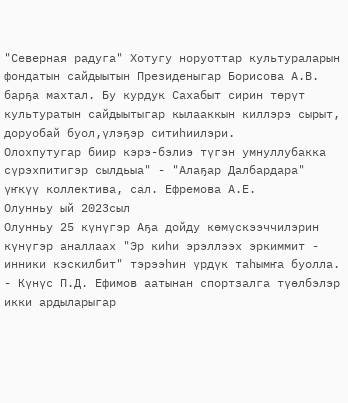"Северная радуга" Хотугу норуоттар культураларын фондатын сайдыытын Президеныгар Борисова А.В. барҕа махтал. Бу курдук Сахабыт сирин төрүт культуратын сайдыытыгар кылааккын киллэрэ сырыт, доруобай буол,үлэҕэр ситиһиилэри.
Олохпутугар биир кэрэ-бэлиэ түгэн умнуллубакка сүрэхпитигэр сылдьыа" - "Алаҕар Далбардара" үҥкүү коллектива, сал. Ефремова А.Е.
Олунньу ый 2023сыл
Олунньу 25 күнүгэр Аҕа дойду көмүскээччилэрин күнүгэр аналлаах "Эр киһи эрэллээх эркиммит - инники кэскилбит" тэрээһин үрдүк таһымҥа буолла.
- Күнүс П.Д. Ефимов аатынан спортзалга түөлбэлэр икки ардыларыгар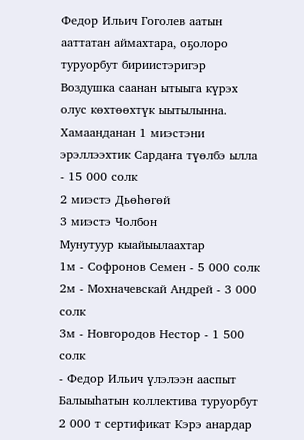Федор Ильич Гоголев аатын ааттатан аймахтара, оҕолоро туруорбут бириистэригэр Воздушка саанан ытыыга күрэх олус көхтөөхтүк ыытылынна.
Хамаанданан 1 миэстэни эрэллээхтик Сардаҥа түөлбэ ылла - 15 000 солк
2 миэстэ Дьөһөгөй
3 миэстэ Чолбон
Мунутуур кыайыылаахтар
1м - Софронов Семен - 5 000 солк
2м - Мохначевскай Андрей - 3 000 солк
3м - Новгородов Нестор - 1 500 солк
- Федор Ильич үлэлээн ааспыт Балыыһатын коллектива туруорбут 2 000 т сертификат Кэрэ анардар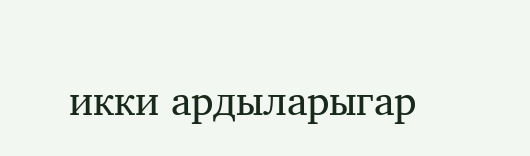икки ардыларыгар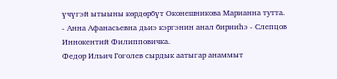үчүгэй ытыыны көрдөрбүт Оконешникова Марианна тутта.
- Анна Афанасьевна дьиэ кэргэнин анал бирииһэ - Слепцов Иннокентий Филипповичка.
Федор Ильич Гоголев сырдык аатыгар анаммыт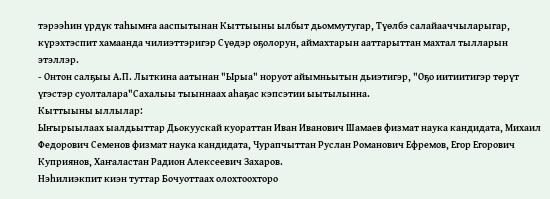тэрээһин үрдүк таһымҥа ааспытынан Кыттыыны ылбыт дьоммутугар, Түөлбэ салайааччыларыгар, күрэхтэспит хамаанда чилиэттэригэр Сүөдэр оҕолорун, аймахтарын ааттарыттан махтал тылларын этэллэр.
- Онтон салҕыы А.П. Лыткина аатынан "Ырыа" норуот айымньытын дьиэтигэр, "Оҕо иитиитигэр төрүт үгэстэр суолталара"Сахалыы тыыннаах аһаҕас кэпсэтии ыытылынна.
Кыттыыны ыллылар:
Ыҥырыылаах ыалдьыттар Дьокуускай куораттан Иван Иванович Шамаев физмат наука кандидата, Михаил Федорович Семенов физмат наука кандидата, Чурапчыттан Руслан Романович Ефремов, Егор Егорович Куприянов, Хаҥаластан Радион Алексеевич Захаров.
Нэһилиэкпит киэн туттар Бочуоттаах олохтоохторо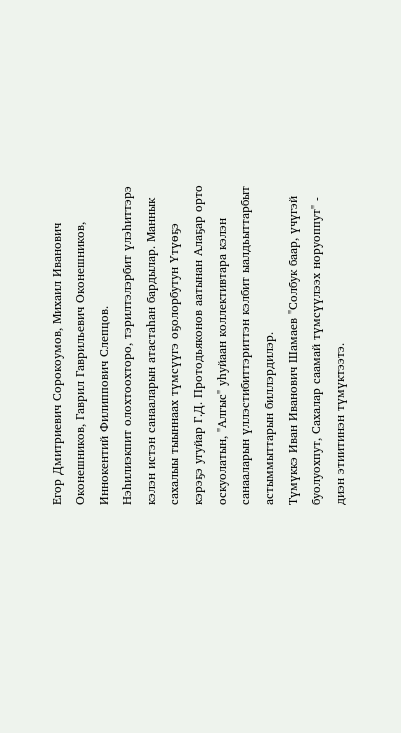Егор Дмитриевич Сорокоумов, Михаил Иванович Оконешников, Гаврил Гаврильевич Оконешников, Иннокентий Филиппович Слепцов.
Нэһилиэкпит олохтоохторо, тэрилтэлэрбит үлэһиттэрэ кэлэн истэн санааларын атастаһан бардылар. Маннык сахалыы тыыннаах түмсүүгэ оҕолорбутун Үтүөҕэ кэрэҕэ угуйар Г.Д. Протодьяконов аатынан Алаҕар орто оскуолатын, "Алгыс" уһуйаан коллективтара кэлэн санааларын үллэстибиттэриттэн кэлбит ыалдьыттарбыт астыммыттарын биллэрдилэр.
Түмүккэ Иван Иванович Шамаев "Солбук баар, үчүгэй буолуохпут, Сахалар саамай түмсүүлээх норуоппут" - диэн этиитинэн түмүктээтэ.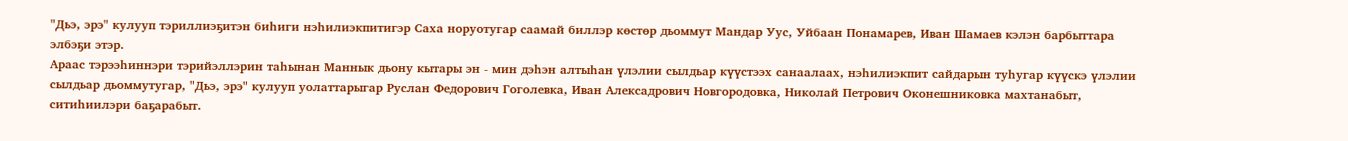"Дьэ, эрэ" кулууп тэриллиэҕитэн биһиги нэһилиэкпитигэр Саха норуотугар саамай биллэр көстөр дьоммут Мандар Уус, Уйбаан Понамарев, Иван Шамаев кэлэн барбыттара элбэҕи этэр.
Араас тэрээһиннэри тэрийэллэрин таһынан Маннык дьону кытары эн - мин дэһэн алтыһан үлэлии сылдьар күүстээх санаалаах, нэһилиэкпит сайдарын туһугар күүскэ үлэлии сылдьар дьоммутугар, "Дьэ, эрэ" кулууп уолаттарыгар Руслан Федорович Гоголевка, Иван Алексадрович Новгородовка, Николай Петрович Оконешниковка махтанабыт, ситиһиилэри баҕарабыт.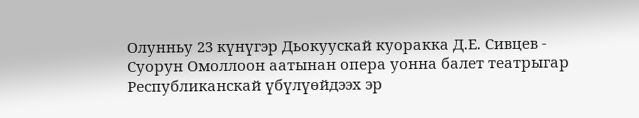Олунньу 23 күнүгэр Дьокуускай куоракка Д.Е. Сивцев - Суорун Омоллоон аатынан опера уонна балет театрыгар Республиканскай үбүлүөйдээх эр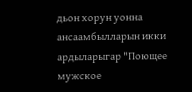дьон хорун уонна ансаамбылларын икки ардыларыгар "Поющее мужское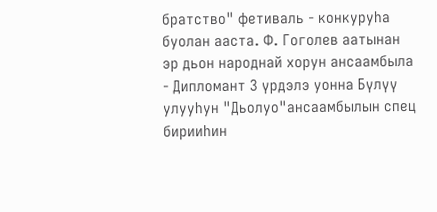братство" фетиваль - конкуруһа буолан ааста. Ф. Гоголев аатынан эр дьон народнай хорун ансаамбыла - Дипломант 3 үрдэлэ уонна Бүлүү улууһун "Дьолуо"ансаамбылын спец бирииһин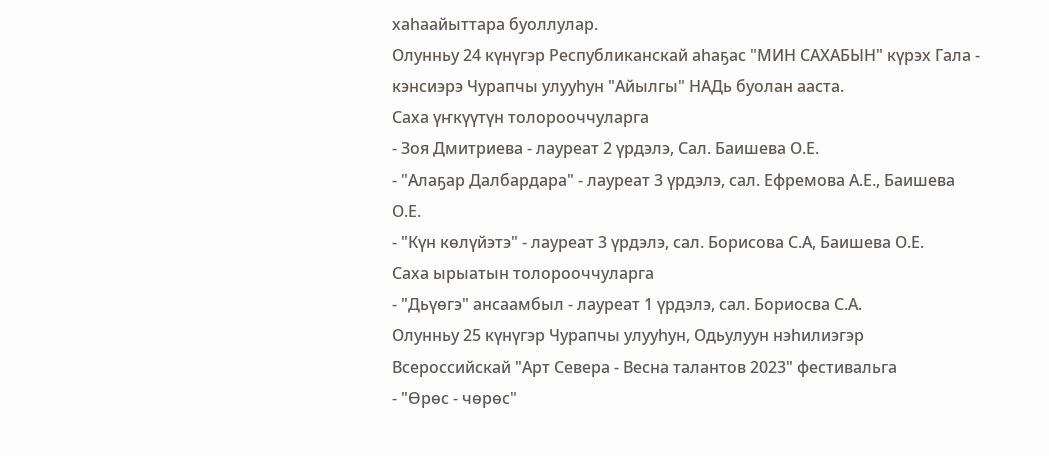хаһаайыттара буоллулар.
Олунньу 24 күнүгэр Республиканскай аһаҕас "МИН САХАБЫН" күрэх Гала - кэнсиэрэ Чурапчы улууһун "Айылгы" НАДь буолан ааста.
Саха үҥкүүтүн толорооччуларга
- Зоя Дмитриева - лауреат 2 үрдэлэ, Сал. Баишева О.Е.
- "Алаҕар Далбардара" - лауреат 3 үрдэлэ, сал. Ефремова А.Е., Баишева О.Е.
- "Күн көлүйэтэ" - лауреат 3 үрдэлэ, сал. Борисова С.А, Баишева О.Е.
Саха ырыатын толорооччуларга
- "Дьүөгэ" ансаамбыл - лауреат 1 үрдэлэ, сал. Бориосва С.А.
Олунньу 25 күнүгэр Чурапчы улууһун, Одьулуун нэһилиэгэр Всероссийскай "Арт Севера - Весна талантов 2023" фестивальга
- "Өрөс - чөрөс"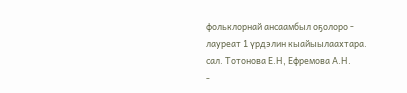фольклорнай ансаамбыл оҕолоро - лауреат 1 үрдэлин кыайыылаахтара. сал. Тотонова Е.Н, Ефремова А.Н.
-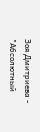Зоя Дмитриева - "Абсолютный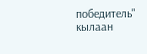победитель" кылаан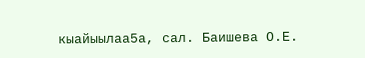кыайыылаа5а, сал. Баишева О.Е.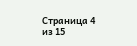Страница 4 из 15